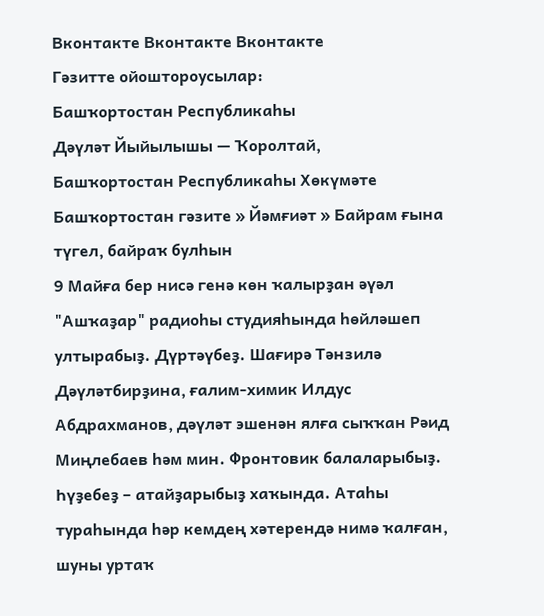Вконтакте Вконтакте Вконтакте
Гәзитте ойоштороусылар:
Башҡортостан Республикаһы
Дәүләт Йыйылышы — Ҡоролтай,
Башҡортостан Республикаһы Хөкүмәте
Башҡортостан гәзите » Йәмғиәт » Байрам ғына түгел, байраҡ булһын
9 Майға бер нисә генә көн ҡалырҙан әүәл "Ашҡаҙар" радиоһы студияһында һөйләшеп ултырабыҙ. Дүртәүбеҙ. Шағирә Тәнзилә Дәүләтбирҙина, ғалим-химик Илдус Абдрахманов, дәүләт эшенән ялға сыҡҡан Рәид Миңлебаев һәм мин. Фронтовик балаларыбыҙ. Һүҙебеҙ – атайҙарыбыҙ хаҡында. Атаһы тураһында һәр кемдең хәтерендә нимә ҡалған, шуны уртаҡ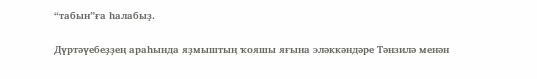“табын”ға һалабыҙ.

Дүртәүебеҙҙең араһында яҙмыштың ҡояшы яғына эләккәндәре Тәнзилә менән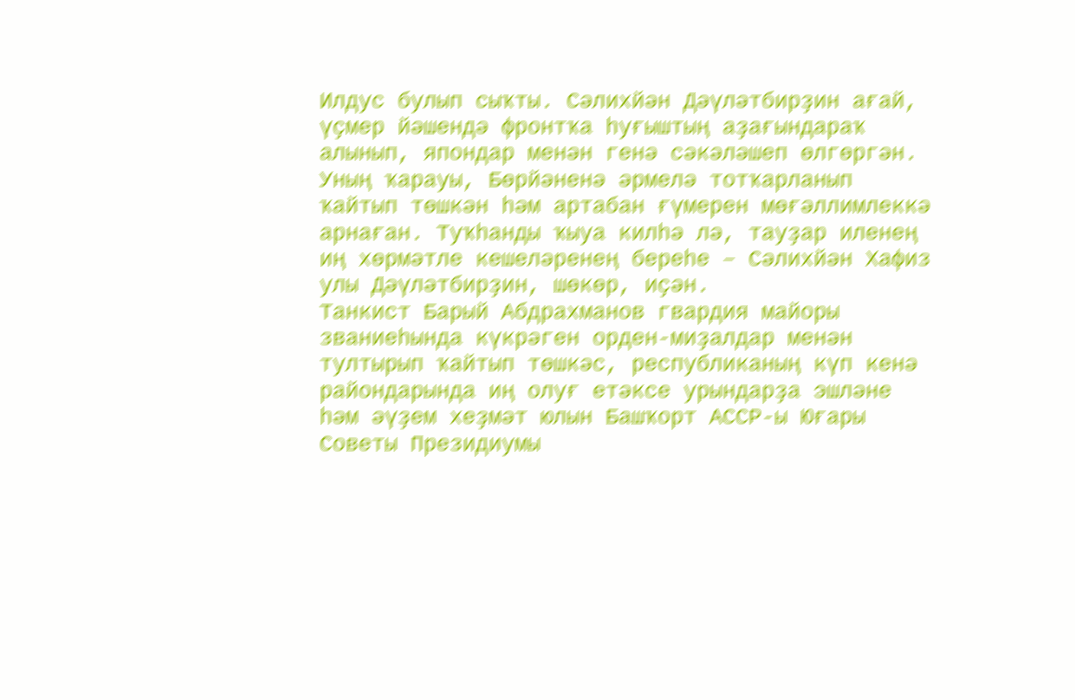Илдус булып сыҡты. Сәлихйән Дәүләтбирҙин ағай, үҫмер йәшендә фронтҡа һуғыштың аҙағындараҡ алынып, япондар менән генә сәкәләшеп өлгөргән. Уның ҡарауы, Бөрйәненә әрмелә тотҡарланып ҡайтып төшкән һәм артабан ғүмерен мөғәллимлеккә арнаған. Туҡһанды ҡыуа килһә лә, тауҙар иленең иң хөрмәтле кешеләренең береһе – Сәлихйән Хафиз улы Дәүләтбирҙин, шөкөр, иҫән.
Танкист Барый Абдрахманов гвардия майоры званиеһында күкрәген орден-миҙалдар менән тултырып ҡайтып төшкәс, республиканың күп кенә райондарында иң олуғ етәксе урындарҙа эшләне һәм әүҙем хеҙмәт юлын Башҡорт АССР-ы Юғары Советы Президиумы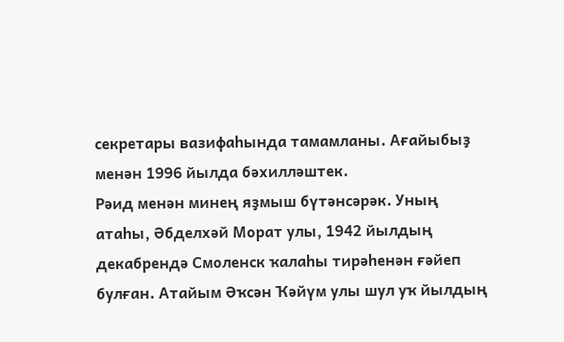секретары вазифаһында тамамланы. Ағайыбыҙ менән 1996 йылда бәхилләштек.
Рәид менән минең яҙмыш бүтәнсәрәк. Уның атаһы, Әбделхәй Морат улы, 1942 йылдың декабрендә Смоленск ҡалаһы тирәһенән ғәйеп булған. Атайым Әҡсән Ҡәйүм улы шул уҡ йылдың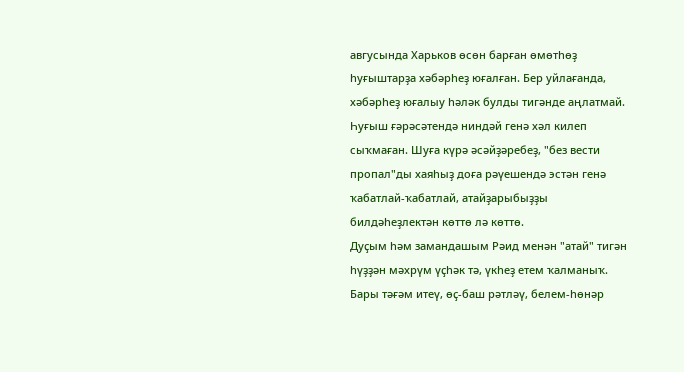авгусында Харьков өсөн барған өмөтһөҙ һуғыштарҙа хәбәрһеҙ юғалған. Бер уйлағанда, хәбәрһеҙ юғалыу һәләк булды тигәнде аңлатмай. Һуғыш ғәрәсәтендә ниндәй генә хәл килеп сыҡмаған. Шуға күрә әсәйҙәребеҙ, "без вести пропал"ды хаяһыҙ доға рәүешендә эстән генә ҡабатлай-ҡабатлай, атайҙарыбыҙҙы билдәһеҙлектән көттө лә көттө.
Дуҫым һәм замандашым Рәид менән "атай" тигән һүҙҙән мәхрүм үҫһәк тә, үкһеҙ етем ҡалманыҡ. Бары тәғәм итеү, өҫ-баш рәтләү, белем-һөнәр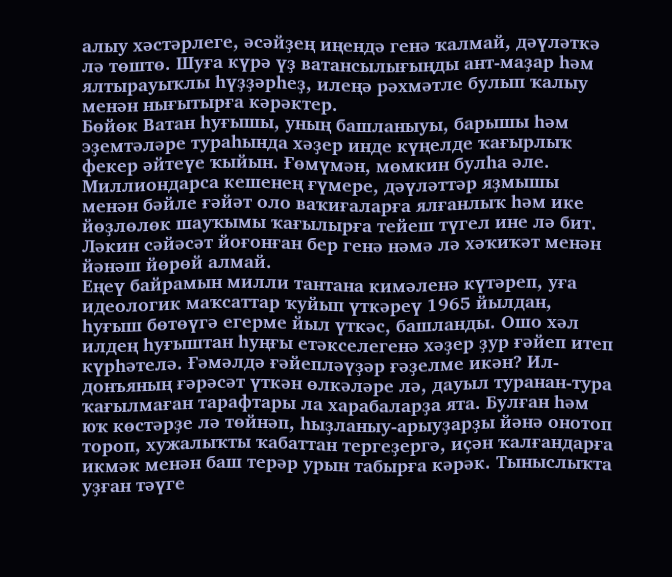алыу хәстәрлеге, әсәйҙең иңендә генә ҡалмай, дәүләткә лә төштө. Шуға күрә үҙ ватансылығыңды ант-маҙар һәм ялтырауыҡлы һүҙҙәрһеҙ, илеңә рәхмәтле булып ҡалыу менән нығытырға кәрәктер.
Бөйөк Ватан һуғышы, уның башланыуы, барышы һәм эҙемтәләре тураһында хәҙер инде күңелде ҡағырлыҡ фекер әйтеүе ҡыйын. Ғөмүмән, мөмкин булһа әле. Миллиондарса кешенең ғүмере, дәүләттәр яҙмышы менән бәйле ғәйәт оло ваҡиғаларға ялғанлыҡ һәм ике йөҙлөлөк шауҡымы ҡағылырға тейеш түгел ине лә бит. Ләкин сәйәсәт йоғонған бер генә нәмә лә хәҡиҡәт менән йәнәш йөрөй алмай.
Еңеү байрамын милли тантана кимәленә күтәреп, уға идеологик маҡсаттар ҡуйып үткәреү 1965 йылдан, һуғыш бөтөүгә егерме йыл үткәс, башланды. Ошо хәл илдең һуғыштан һуңғы етәкселегенә хәҙер ҙур ғәйеп итеп күрһәтелә. Ғәмәлдә ғәйепләүҙәр ғәҙелме икән? Ил-донъяның ғәрәсәт үткән өлкәләре лә, дауыл туранан-тура ҡағылмаған тарафтары ла харабаларҙа ята. Булған һәм юҡ көстәрҙе лә төйнәп, һыҙланыу-арыуҙарҙы йәнә онотоп тороп, хужалыҡты ҡабаттан тергеҙергә, иҫән ҡалғандарға икмәк менән баш терәр урын табырға кәрәк. Тыныслыҡта уҙған тәүге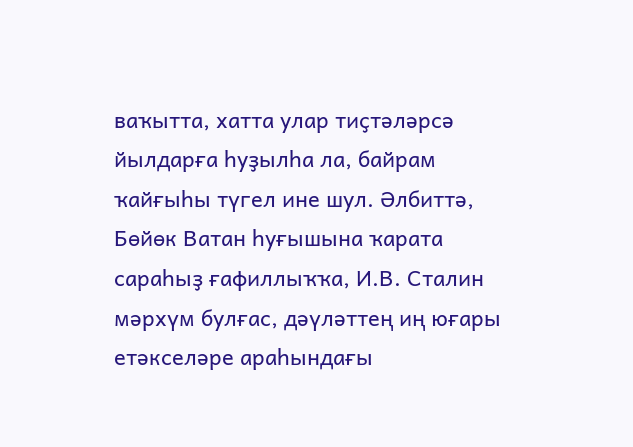ваҡытта, хатта улар тиҫтәләрсә йылдарға һуҙылһа ла, байрам ҡайғыһы түгел ине шул. Әлбиттә, Бөйөк Ватан һуғышына ҡарата сараһыҙ ғафиллыҡҡа, И.В. Сталин мәрхүм булғас, дәүләттең иң юғары етәкселәре араһындағы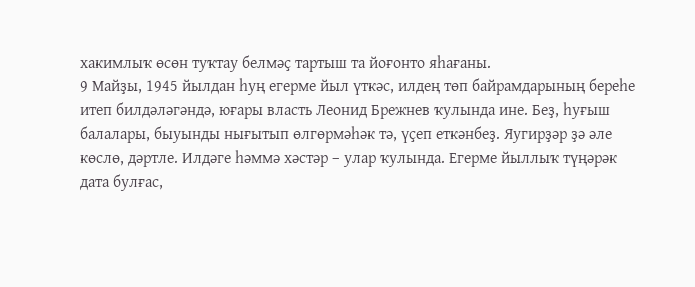хакимлыҡ өсөн туҡтау белмәҫ тартыш та йоғонто яһағаны.
9 Майҙы, 1945 йылдан һуң егерме йыл үткәс, илдең төп байрамдарының береһе итеп билдәләгәндә, юғары власть Леонид Брежнев ҡулында ине. Беҙ, һуғыш балалары, быуынды нығытып өлгөрмәһәк тә, үҫеп еткәнбеҙ. Яугирҙәр ҙә әле көслө, дәртле. Илдәге һәммә хәстәр – улар ҡулында. Егерме йыллыҡ түңәрәк дата булғас,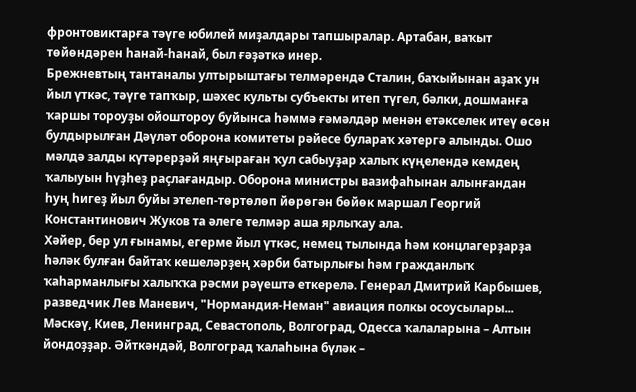фронтовиктарға тәүге юбилей миҙалдары тапшыралар. Артабан, ваҡыт төйөндәрен һанай-һанай, был ғәҙәткә инер.
Брежневтың тантаналы ултырыштағы телмәрендә Сталин, баҡыйынан аҙаҡ ун йыл үткәс, тәүге тапҡыр, шәхес культы субъекты итеп түгел, бәлки, дошманға ҡаршы тороуҙы ойоштороу буйынса һәммә ғәмәлдәр менән етәкселек итеү өсөн булдырылған Дәүләт оборона комитеты рәйесе булараҡ хәтергә алынды. Ошо мәлдә залды күтәрерҙәй яңғыраған ҡул сабыуҙар халыҡ күңелендә кемдең ҡалыуын һүҙһеҙ раҫлағандыр. Оборона министры вазифаһынан алынғандан һуң һигеҙ йыл буйы этелеп-төртөлөп йөрөгән бөйөк маршал Георгий Константинович Жуков та әлеге телмәр аша ярлыҡау ала.
Хәйер, бер ул ғынамы, егерме йыл үткәс, немец тылында һәм концлагерҙарҙа һәләк булған байтаҡ кешеләрҙең хәрби батырлығы һәм гражданлыҡ ҡаһарманлығы халыҡҡа рәсми рәүештә еткерелә. Генерал Дмитрий Карбышев, разведчик Лев Маневич, "Нормандия-Неман" авиация полкы осоусылары... Мәскәү, Киев, Ленинград, Севастополь, Волгоград, Одесса ҡалаларына – Алтын йондоҙҙар. Әйткәндәй, Волгоград ҡалаһына бүләк –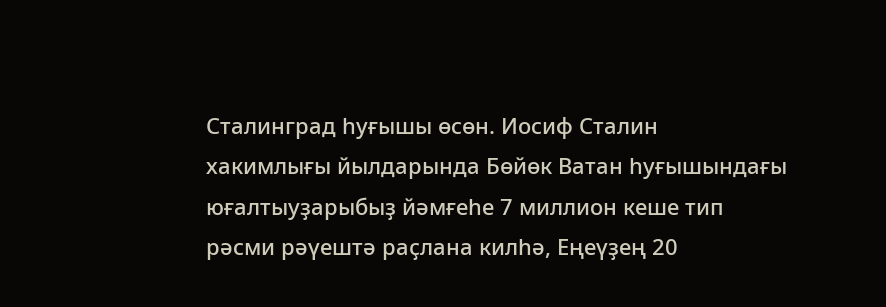Сталинград һуғышы өсөн. Иосиф Сталин хакимлығы йылдарында Бөйөк Ватан һуғышындағы юғалтыуҙарыбыҙ йәмғеһе 7 миллион кеше тип рәсми рәүештә раҫлана килһә, Еңеүҙең 20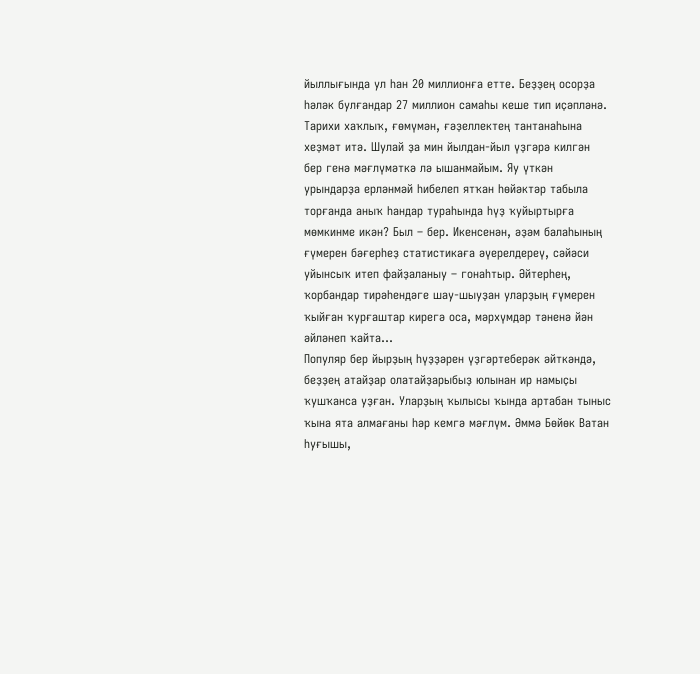йыллығында ул һан 20 миллионға етте. Беҙҙең осорҙа һәләк булғандар 27 миллион самаһы кеше тип иҫәпләнә.
Тарихи хаҡлыҡ, ғөмүмән, ғәҙеллектең тантанаһына хеҙмәт итә. Шулай ҙа мин йылдан-йыл үҙгәрә килгән бер генә мәғлүмәткә лә ышанмайым. Яу үткән урындарҙа ерләнмәй һибелеп ятҡан һөйәктәр табыла торғанда аныҡ һандар тураһында һүҙ ҡуйыртырға мөмкинме икән? Был – бер. Икенсенән, әҙәм балаһының ғүмерен бәғерһеҙ статистикаға әүерелдереү, сәйәси уйынсыҡ итеп файҙаланыу – гонаһтыр. Әйтерһең, ҡорбандар тирәһендәге шау-шыуҙан уларҙың ғүмерен ҡыйған ҡурғаштар кирегә оса, мәрхүмдәр тәненә йән әйләнеп ҡайта...
Популяр бер йырҙың һүҙҙәрен үҙгәртеберәк әйткәндә, беҙҙең атайҙар олатайҙарыбыҙ юлынан ир намыҫы ҡушҡанса уҙған. Уларҙың ҡылысы ҡында артабан тыныс ҡына ята алмағаны һәр кемгә мәғлүм. Әммә Бөйөк Ватан һуғышы,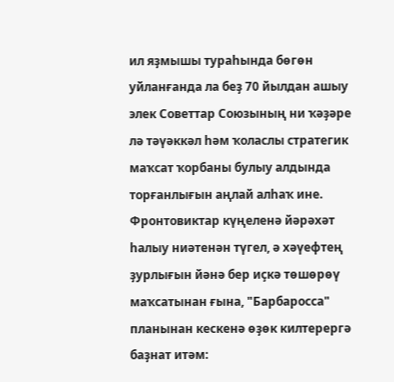ил яҙмышы тураһында бөгөн уйланғанда ла беҙ 70 йылдан ашыу элек Советтар Союзының ни ҡәҙәре лә тәүәккәл һәм ҡоласлы стратегик маҡсат ҡорбаны булыу алдында торғанлығын аңлай алһаҡ ине. Фронтовиктар күңеленә йәрәхәт һалыу ниәтенән түгел, ә хәүефтең ҙурлығын йәнә бер иҫкә төшөрөү маҡсатынан ғына, "Барбаросса" планынан кескенә өҙөк килтерергә баҙнат итәм: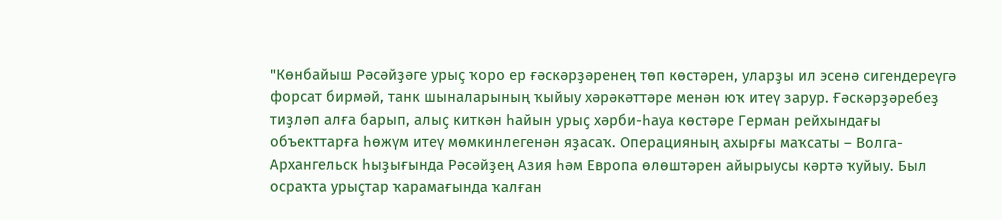"Көнбайыш Рәсәйҙәге урыҫ ҡоро ер ғәскәрҙәренең төп көстәрен, уларҙы ил эсенә сигендереүгә форсат бирмәй, танк шыналарының ҡыйыу хәрәкәттәре менән юҡ итеү зарур. Ғәскәрҙәребеҙ тиҙләп алға барып, алыҫ киткән һайын урыҫ хәрби-һауа көстәре Герман рейхындағы объекттарға һөжүм итеү мөмкинлегенән яҙасаҡ. Операцияның ахырғы маҡсаты – Волга-Архангельск һыҙығында Рәсәйҙең Азия һәм Европа өлөштәрен айырыусы кәртә ҡуйыу. Был осраҡта урыҫтар ҡарамағында ҡалған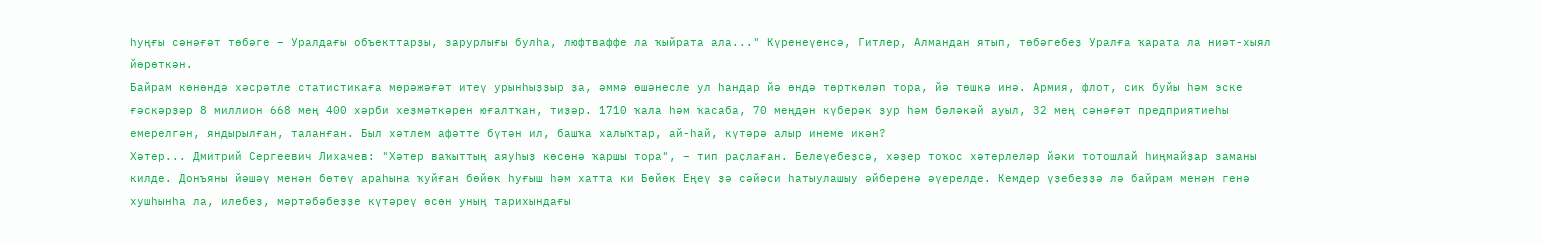һуңғы сәнәғәт төбәге – Уралдағы объекттарҙы, зарурлығы булһа, люфтваффе ла ҡыйрата ала..." Күренеүенсә, Гитлер, Алмандан ятып, төбәгебеҙ Уралға ҡарата ла ниәт-хыял йөрөткән.
Байрам көнөндә хәсрәтле статистикаға мөрәжәғәт итеү урынһыҙҙыр ҙа, әммә өшәнесле ул һандар йә өндә төрткөләп тора, йә төшкә инә. Армия, флот, сик буйы һәм эске ғәскәрҙәр 8 миллион 668 мең 400 хәрби хеҙмәткәрен юғалтҡан, тиҙәр. 1710 ҡала һәм ҡасаба, 70 меңдән күберәк ҙур һәм бәләкәй ауыл, 32 мең сәнәғәт предприятиеһы емерелгән, яндырылған, таланған. Был хәтлем афәтте бүтән ил, башҡа халыҡтар, ай-һай, күтәрә алыр инеме икән?
Хәтер... Дмитрий Сергеевич Лихачев: "Хәтер ваҡыттың аяуһыҙ көсөнә ҡаршы тора", – тип раҫлаған. Белеүебеҙсә, хәҙер тоҡос хәтерлеләр йәки тотошлай һиңмайҙар заманы килде. Донъяны йәшәү менән бөтөү араһына ҡуйған бөйөк һуғыш һәм хатта ки Бөйөк Еңеү ҙә сәйәси һатыулашыу әйберенә әүерелде. Кемдер үҙебеҙҙә лә байрам менән генә хушһынһа ла, илебеҙ, мәртәбәбеҙҙе күтәреү өсөн уның тарихындағы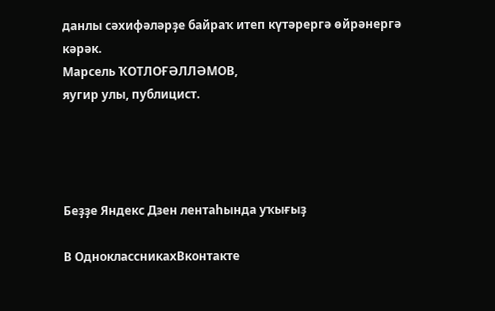данлы сәхифәләрҙе байраҡ итеп күтәрергә өйрәнергә кәрәк.
Марсель ҠОТЛОҒӘЛЛӘМОВ,
яугир улы, публицист.




Беҙҙе Яндекс Дзен лентаһында уҡығыҙ

В ОдноклассникахВконтакте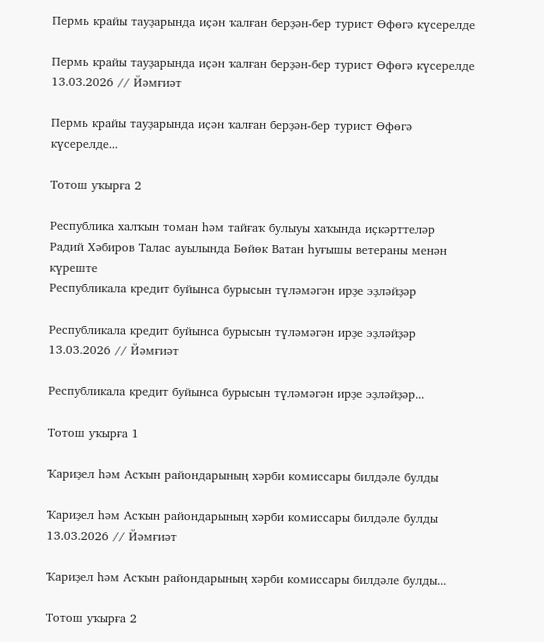Пермь крайы тауҙарында иҫән ҡалған берҙән-бер турист Өфөгә күсерелде

Пермь крайы тауҙарында иҫән ҡалған берҙән-бер турист Өфөгә күсерелде 13.03.2026 // Йәмғиәт

Пермь крайы тауҙарында иҫән ҡалған берҙән-бер турист Өфөгә күсерелде...

Тотош уҡырға 2

Республика халҡын томан һәм тайғаҡ булыуы хаҡында иҫкәрттеләр
Радий Хәбиров Талас ауылында Бөйөк Ватан һуғышы ветераны менән күреште
Республикала кредит буйынса бурысын түләмәгән ирҙе эҙләйҙәр

Республикала кредит буйынса бурысын түләмәгән ирҙе эҙләйҙәр 13.03.2026 // Йәмғиәт

Республикала кредит буйынса бурысын түләмәгән ирҙе эҙләйҙәр...

Тотош уҡырға 1

Ҡариҙел һәм Асҡын райондарының хәрби комиссары билдәле булды

Ҡариҙел һәм Асҡын райондарының хәрби комиссары билдәле булды 13.03.2026 // Йәмғиәт

Ҡариҙел һәм Асҡын райондарының хәрби комиссары билдәле булды...

Тотош уҡырға 2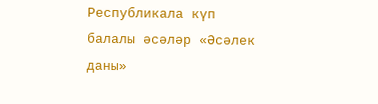Республикала күп балалы әсәләр «Әсәлек даны»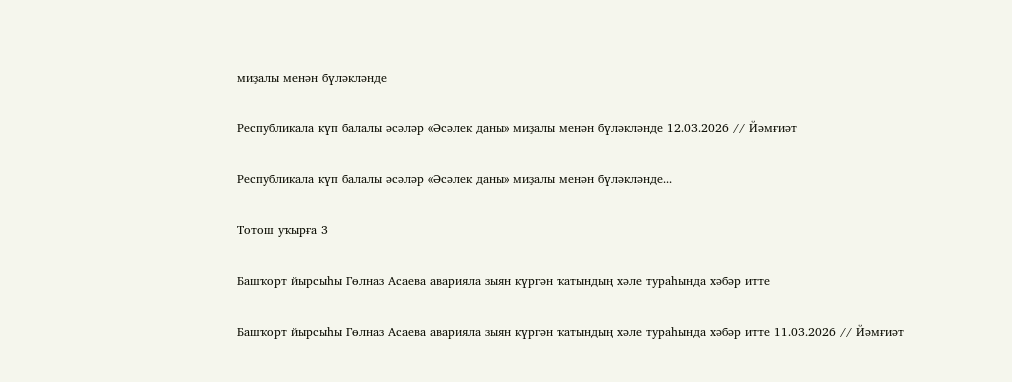миҙалы менән бүләкләнде

Республикала күп балалы әсәләр «Әсәлек даны» миҙалы менән бүләкләнде 12.03.2026 // Йәмғиәт

Республикала күп балалы әсәләр «Әсәлек даны» миҙалы менән бүләкләнде...

Тотош уҡырға 3

Башҡорт йырсыһы Гөлназ Асаева аварияла зыян күргән ҡатындың хәле тураһында хәбәр итте

Башҡорт йырсыһы Гөлназ Асаева аварияла зыян күргән ҡатындың хәле тураһында хәбәр итте 11.03.2026 // Йәмғиәт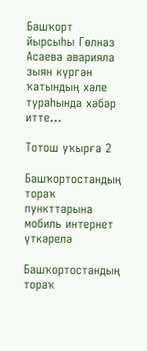Башҡорт йырсыһы Гөлназ Асаева аварияла зыян күргән ҡатындың хәле тураһында хәбәр итте...

Тотош уҡырға 2

Башҡортостандың тораҡ пункттарына мобиль интернет үткәрелә

Башҡортостандың тораҡ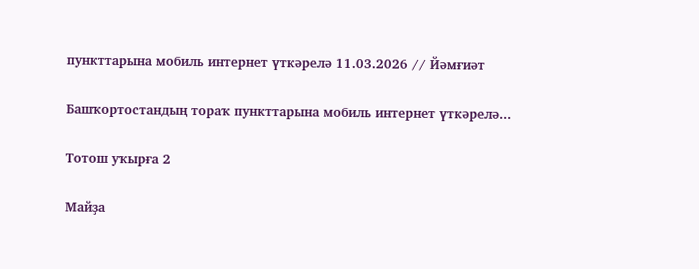пункттарына мобиль интернет үткәрелә 11.03.2026 // Йәмғиәт

Башҡортостандың тораҡ пункттарына мобиль интернет үткәрелә...

Тотош уҡырға 2

Майҙа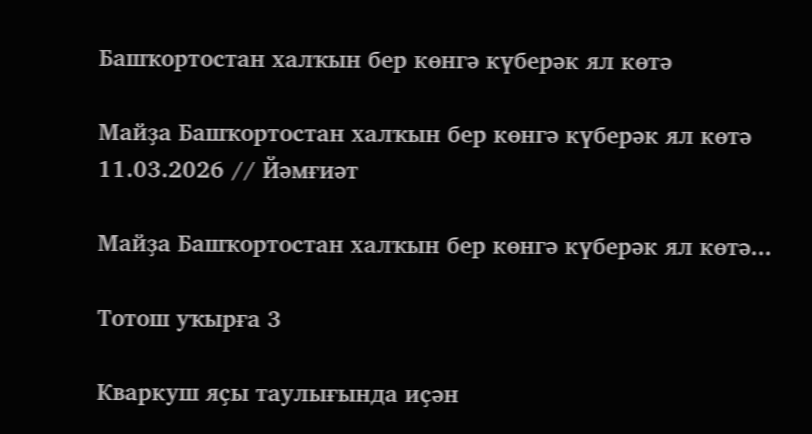Башҡортостан халҡын бер көнгә күберәк ял көтә

Майҙа Башҡортостан халҡын бер көнгә күберәк ял көтә 11.03.2026 // Йәмғиәт

Майҙа Башҡортостан халҡын бер көнгә күберәк ял көтә...

Тотош уҡырға 3

Кваркуш яҫы таулығында иҫән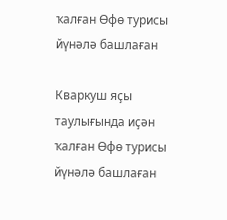ҡалған Өфө турисы йүнәлә башлаған

Кваркуш яҫы таулығында иҫән ҡалған Өфө турисы йүнәлә башлаған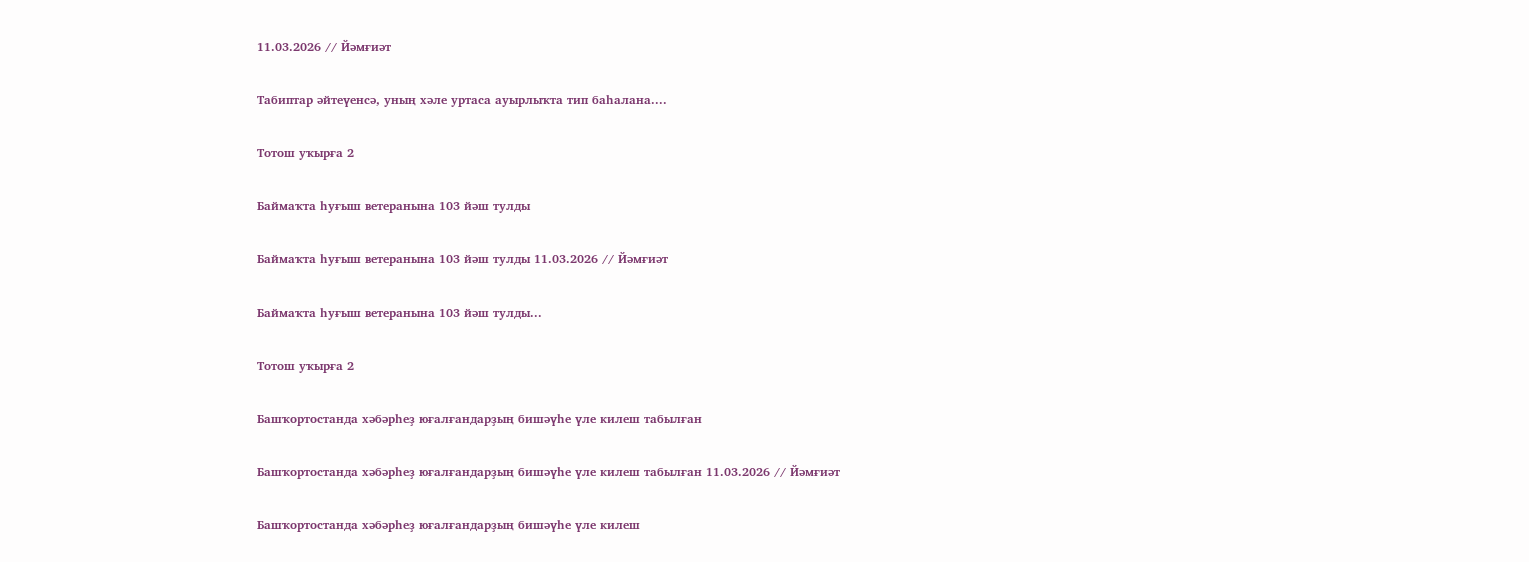11.03.2026 // Йәмғиәт

Табиптар әйтеүенсә, уның хәле уртаса ауырлыҡта тип баһалана....

Тотош уҡырға 2

Баймаҡта һуғыш ветеранына 103 йәш тулды

Баймаҡта һуғыш ветеранына 103 йәш тулды 11.03.2026 // Йәмғиәт

Баймаҡта һуғыш ветеранына 103 йәш тулды...

Тотош уҡырға 2

Башҡортостанда хәбәрһеҙ юғалғандарҙың бишәүһе үле килеш табылған

Башҡортостанда хәбәрһеҙ юғалғандарҙың бишәүһе үле килеш табылған 11.03.2026 // Йәмғиәт

Башҡортостанда хәбәрһеҙ юғалғандарҙың бишәүһе үле килеш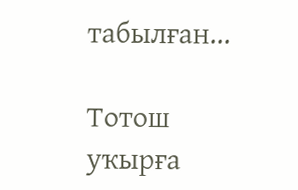табылған...

Тотош уҡырға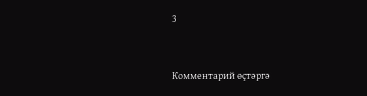3


Комментарий өҫтәргә